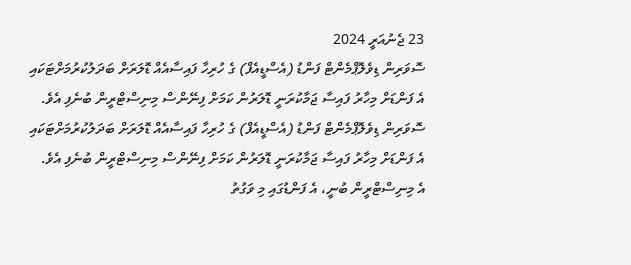23 ޖެނުއަރީ 2024
ސޮވަރިން ޑިވެލޮޕްމެންޓް ފަންޑު (އެސްޑީއެފް) ގެ ހުރިހާ ފައިސާއެއް ޑޮލަރަށް ބަދަލުކުރުމަށްޓަކައި އެ ފަންޑަށް މިހާރު ފައިސާ ޖަމާކުރަނީ ޑޮލަރުން ކަމަށް ފިނޭންސް މިނިސްޓްރީން ބުނެފި އެވެ.
ސޮވަރިން ޑިވެލޮޕްމެންޓް ފަންޑު (އެސްޑީއެފް) ގެ ހުރިހާ ފައިސާއެއް ޑޮލަރަށް ބަދަލުކުރުމަށްޓަކައި އެ ފަންޑަށް މިހާރު ފައިސާ ޖަމާކުރަނީ ޑޮލަރުން ކަމަށް ފިނޭންސް މިނިސްޓްރީން ބުނެފި އެވެ.
އެ މިނިސްޓްރީން ބުނީ، އެ ފަންޑުގައި މި ވަގުތު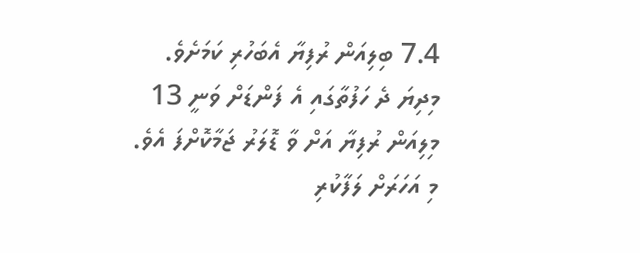7.4 ބިލިއަން ރުފިޔާ އެބަހުރި ކަމަށެވެ. މިދިޔަ ދެ ހަފުތާގައި އެ ފަންޑަށް ވަނީ 13 މިލިއަން ރުފިޔާ އަށް ވާ ޑޮލަރު ޖަމާކޮށްފަ އެވެ.
މި އަހަރަށް ލަފާކުރި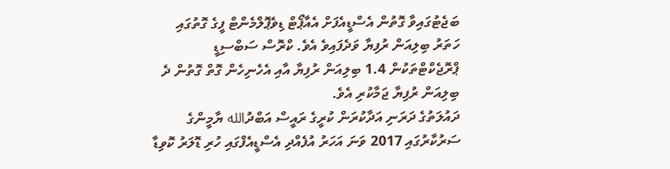ބަޖެޓުގައިވާ ގޮތުން އެސްޑީއެފަށް އެއާޕޯޓް ޑިވެޕޮލްމެންޓް ފީގެ ގޮތުގައި ހަތަރު ބިލިއަން ރުފިޔާ ވަދެފައިވެ އެވެ. ކްރޮސް ސަބްސިޑީ ޕްރޮޖެކްޓްތަކުން 1.4 ބިލިއަން ރުފިޔާ އާއި އެހެނިހެން ގޮތް ގޮތުން ދެ ބިލިއަން ރުފިޔާ ޖަމާކުރި އެވެ.
ދައުލަތުގެ ދަރަނި އަދާކުރަން ކުރީގެ ރައީސް އަބްދުالله ޔާމީންގެ ސަރުކާރުގައި 2017 ވަނަ އަހަރު އުފެއްދި އެސްޑީއެފްގައި ހުރި ޑޮލަރު ކޮވިޑާ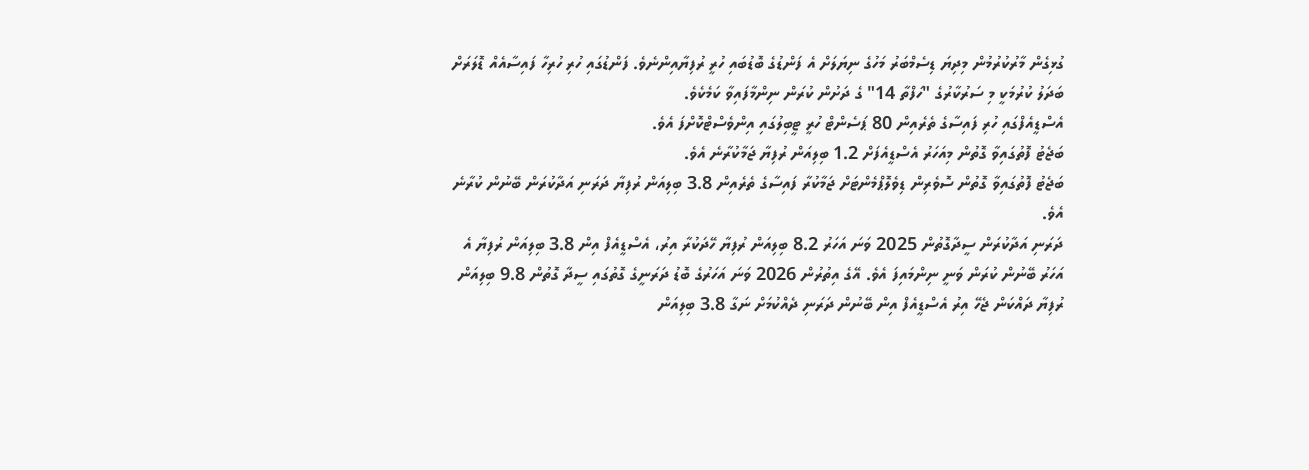ގުޅިގެން މާރުކުރުމުން މިދިޔަ ޑިސެމްބަރު މަހުގެ ނިޔަލަށް އެ ފަންޑުގެ ބޮޑުބައި ހުރީ ރުފިޔާއިންނެވެ. ފަންޑުގައި ހުރި ހުރިހާ ފައިސާއެއް ޑޮލަރަށް ބަދަލު ކުރުމަކީ މި ސަރުކާރުގެ "ހަފްތާ 14" ގެ ދަށުން ކުރަން ނިންމާފައިވާ ކަމެކެވެ.
އެސްޑީއެފްގައި ހުރި ފައިސާގެ ތެރެއިން 80 ޕަސެންޓް ހުރީ ޓީބިލުގައި އިންވެސްޓްކޮށްފަ އެވެ.
ބަޖެޓު ފޮތުގައިވާ ގޮތުން މިއަހަރު އެސްޑީއެފަށް 1.2 ބިލިއަން ރުފިޔާ ޖަމާކުރާނެ އެވެ.
ބަޖެޓު ފޮތުގައިވާ ގޮތުން ސޮވެރިން ޑިވެލޮޕްމެންޓަށް ޖަމާކުރާ ފައިސާގެ ތެރެއިން 3.8 ބިލިއަން ރުފިޔާ ދަރަނި އަދާކުރަން ބޭނުން ކުރާނެ އެވެ.
ދަރަނި އަދާކުރަން ސީދާގޮތުން 2025 ވަނަ އަހަރު 8.2 ބިލިއަން ރުފިޔާ ހޭދަކުރާ އިރު، އެސްޑީއެފް އިން 3.8 ބިލިއަން ރުފިޔާ އެ އަހަރު ބޭނުން ކުރަން ވަނީ ނިންމައިފަ އެވެ. އޭގެ އިތުރުން 2026 ވަނަ އަހަރުގެ ބޮޑު ދަރަނީގެ ގޮތުގައި ސީދާ ގޮތުން 9.8 ބިލިއަން ރުފިޔާ ދައްކަން ޖެހޭ އިރު އެސްޑީއެފް އިން ބޭނުން ދަރަނި ދެއްކުމަށް ނަގާ 3.8 ބިލިއަން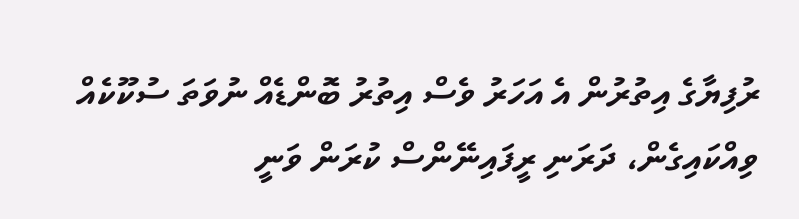ރުފިޔާގެ އިތުރުން އެ އަހަރު ވެސް އިތުރު ބޮންޑެއް ނުވަތަ ސުކޫކެއް ވިއްކައިގެން، ދަރަނި ރީފައިނޭންސް ކުރަން ވަނީ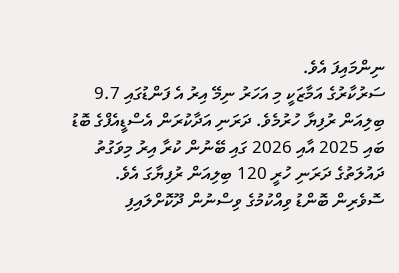ނިންމައިފަ އެވެ.
ސަރުކާރުގެ އަމާޒަކީ މި އަހަރު ނިމޭ އިރު އެ ފަންޑުގައި 9.7 ބިލިއަން ރުފިޔާ ހުރުމެވެ. ދަރަނި އަދާކުރަން އެސްޑީއެފްގެ ބޮޑު ބައި 2025 އާއި 2026 ގައި ބޭނުން ކުރާ އިރު މިވަގުތު ދައުލަތުގެ ދަރަނި ހުރީ 120 ބިލިއަން ރުފިޔާގަ އެވެ.
ސޮވެރިން ބޮންޑު ވިއްކުމުގެ ވިސްނުން ދޫކޮށްލައިފި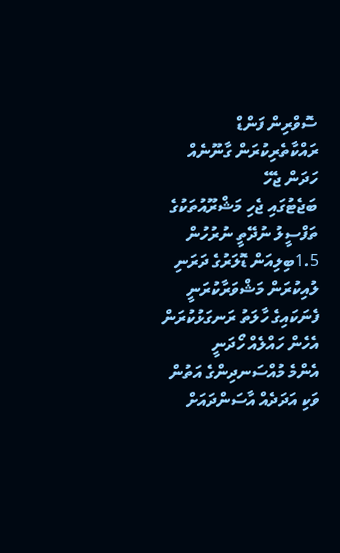ސޮވްރިން ފަންޑް ރައްކާތެރިކުރަން ގާނޫނެއް ހަދަން ޖެހޭ
ބަޖެޓުގައި ޖެހި މަޝްރޫއުތަކުގެ ތަފްސީލު ނުދޭތީ ނުރުހުން
1.5ބިލިއަން ޑޮލަރުގެ ދަރަނި ލުއިކުރަން މަޝްވަރާކުރަނީ
ފެނަކައިގެ ހާލަތު ރަނގަޅުކުރަން އެހެން ހައްލެއް ހޯދަނީ
އެންމެ މުއްސަނދިންގެ އަތުން ވަކި އަދަދެއް އާސަންދައަށް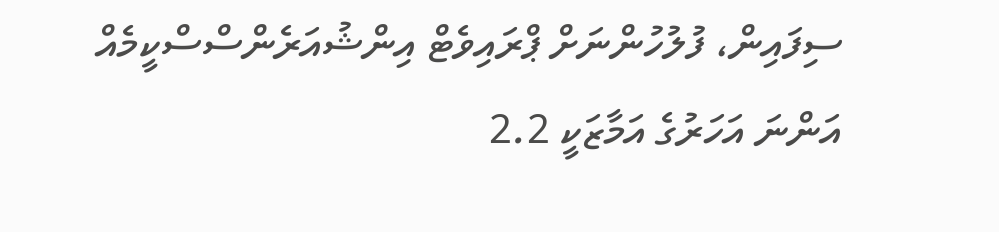ސިފައިން، ފުލުހުންނަށް ޕްރައިވެޓް އިންޝުއަރެންސްސްކީމެއް
އަންނަ އަހަރުގެ އަމާޒަކީ 2.2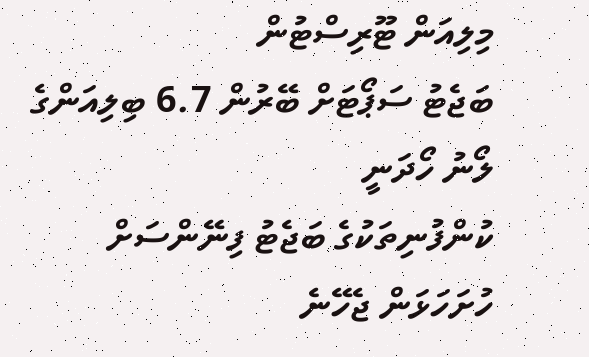މިލިއަން ޓޫރިސްޓުން
ބަޖެޓު ސަޕޯޓަށް ބޭރުން 6.7 ބިލިއަންގެ ލޯނު ހޯދަނީ
ކުންފުނިތަކުގެ ބަޖެޓު ފިނޭންސަށް ހުށަހަޅަން ޖެހޭނެ